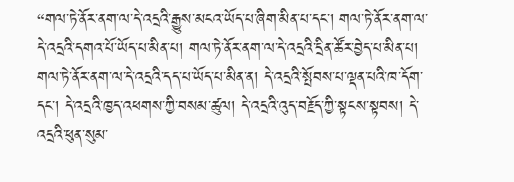“གལ་ཏེ་ནོར་ནག་ལ་དེ་འདྲའི་རྒྱུས་མངའ་ཡོད་པ་ཞིག་མིན་པ་དང་། གལ་ཏེ་ནོར་ནག་ལ་དེ་འདྲའི་དགའ་པོ་ཡོད་པ་མིན་པ། གལ་ཏེ་ནོར་ནག་ལ་དེ་འདྲའི་དྲིན་ཚོར་བྱེད་པ་མིན་པ། གལ་ཏེ་ནོར་ནག་ལ་དེ་འདྲའི་དད་པ་ཡོད་པ་མིན་ན། དེ་འདྲའི་སྤོབས་པ་ལྡན་པའི་ཁ་དོག་དང་། དེ་འདྲའི་ཁྱད་འཕགས་ཀྱི་བསམ་ཚུལ། དེ་འདྲའི་འུད་བརྗོད་ཀྱི་སྟངས་སྟབས། དེ་འདྲའི་ཕུན་སུམ་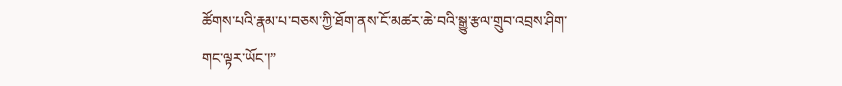ཚོགས་པའི་རྣམ་པ་བཅས་ཀྱི་ཐོག་ནས་ངོ་མཚར་ཆེ་བའི་སྒྱུ་རྩལ་གྲུབ་འབྲས་ཤིག་གང་ལྟར་ཡོང་།”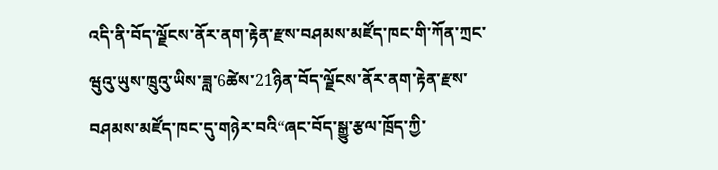འདི་ནི་བོད་ལྗོངས་ནོར་ནག་རྟེན་རྫས་བཤམས་མཛོད་ཁང་གི་ཀོན་ཀྲང་ཝུའུ་ཡུས་ཁྲུའུ་ཡིས་ཟླ་6ཚེས་21ཉིན་བོད་ལྗོངས་ནོར་ནག་རྟེན་རྫས་བཤམས་མཛོད་ཁང་དུ་གཉེར་བའི“ཞང་བོད་སྒྱུ་རྩལ་ཁྲོད་ཀྱི་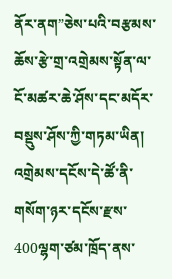ནོར་ནག”ཅེས་པའི་བརྩམས་ཆོས་རྩེ་གྲ་འགྲེམས་སྟོན་ལ་ངོ་མཚར་ཆེ་ཤོས་དང་མདོར་བསྡུས་ཤོས་ཀྱི་གཏམ་ཡིན། འགྲེམས་དངོས་དེ་ཚོ་ནི་གསོག་ཉར་དངོས་རྫས་400ལྷག་ཙམ་ཁྲོད་ནས་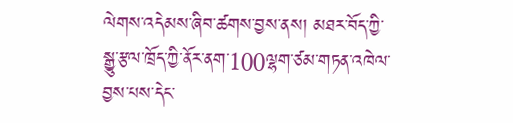ལེགས་འདེམས་ཞིབ་ཚགས་བྱས་ནས། མཐར་བོད་ཀྱི་སྒྱུ་རྩལ་ཁྲོད་ཀྱི་ནོར་ནག་100ལྷག་ཙམ་གཏན་འཁེལ་བྱས་པས་དེང་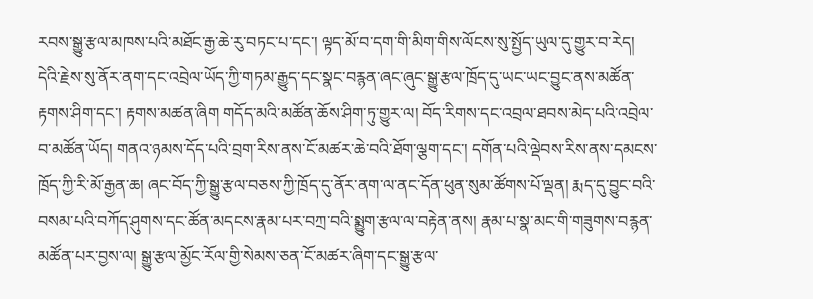རབས་སྒྱུ་རྩལ་མཁས་པའི་མཐོང་རྒྱ་ཆེ་རུ་བཏང་པ་དང་། ལྟད་མོ་བ་དག་གི་མིག་གིས་ལོངས་སུ་སྤྱོད་ཡུལ་དུ་གྱུར་བ་རེད།
དེའི་རྗེས་སུ་ནོར་ནག་དང་འབྲེལ་ཡོད་ཀྱི་གཏམ་རྒྱུད་དང་སྣང་བརྙན་ཞང་ཞུང་སྒྱུ་རྩལ་ཁྲོད་དུ་ཡང་ཡང་བྱུང་ནས་མཚོན་རྟགས་ཤིག་དང་། རྟགས་མཚན་ཞིག གདོད་མའི་མཚོན་ཆོས་ཤིག་ཏུ་གྱུར་ལ། བོད་རིགས་དང་འབྲལ་ཐབས་མེད་པའི་འབྲེལ་བ་མཚོན་ཡོད། གནའ་ཉམས་དོད་པའི་བྲག་རིས་ནས་ངོ་མཚར་ཆེ་བའི་ཐོག་ལྕག་དང་། དགོན་པའི་ལྡེབས་རིས་ནས་དམངས་ཁྲོད་ཀྱི་རི་མོ་རྒྱན་ཆ། ཞང་བོད་ཀྱི་སྒྱུ་རྩལ་བཅས་ཀྱི་ཁྲོད་དུ་ནོར་ནག་ལ་ནང་དོན་ཕུན་སུམ་ཚོགས་པོ་ལྡན། རྨད་དུ་བྱུང་བའི་བསམ་པའི་བཀོད་ཤུགས་དང་ཚོན་མདངས་རྣམ་པར་བཀྲ་བའི་སྨྱུག་རྩལ་ལ་བརྟེན་ནས། རྣམ་པ་སྣ་མང་གི་གཟུགས་བརྙན་མཚོན་པར་བྱས་ལ། སྒྱུ་རྩལ་མྱོང་རོལ་གྱི་སེམས་ཅན་ངོ་མཚར་ཞིག་དང་སྒྱུ་རྩལ་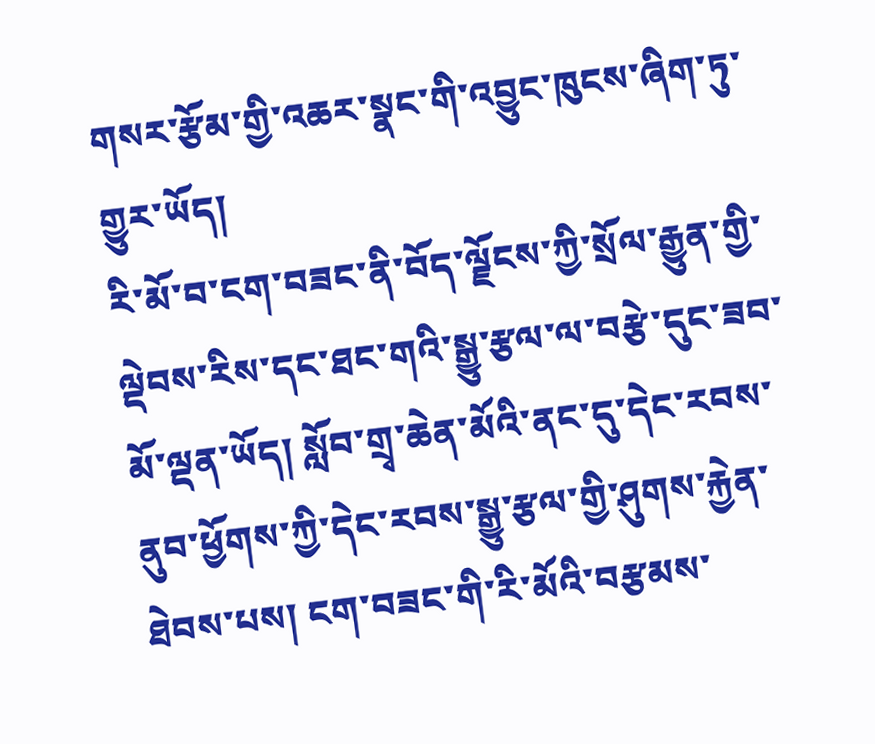གསར་རྩོམ་གྱི་འཆར་སྣང་གི་འབྱུང་ཁུངས་ཞིག་ཏུ་གྱུར་ཡོད།
རི་མོ་བ་ངག་བཟང་ནི་བོད་ལྗོངས་ཀྱི་སྲོལ་རྒྱུན་གྱི་ལྡེབས་རིས་དང་ཐང་གའི་སྒྱུ་རྩལ་ལ་བརྩེ་དུང་ཟབ་མོ་ལྡན་ཡོད། སློབ་གྲྭ་ཆེན་མོའི་ནང་དུ་དེང་རབས་ནུབ་ཕྱོགས་ཀྱི་དེང་རབས་སྒྱུ་རྩལ་གྱི་ཤུགས་རྐྱེན་ཐེབས་པས། ངག་བཟང་གི་རི་མོའི་བརྩམས་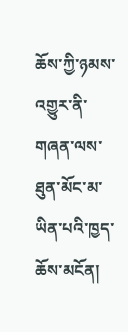ཆོས་ཀྱི་ཉམས་འགྱུར་ནི་གཞན་ལས་ཐུན་མོང་མ་ཡིན་པའི་ཁྱད་ཆོས་མངོན།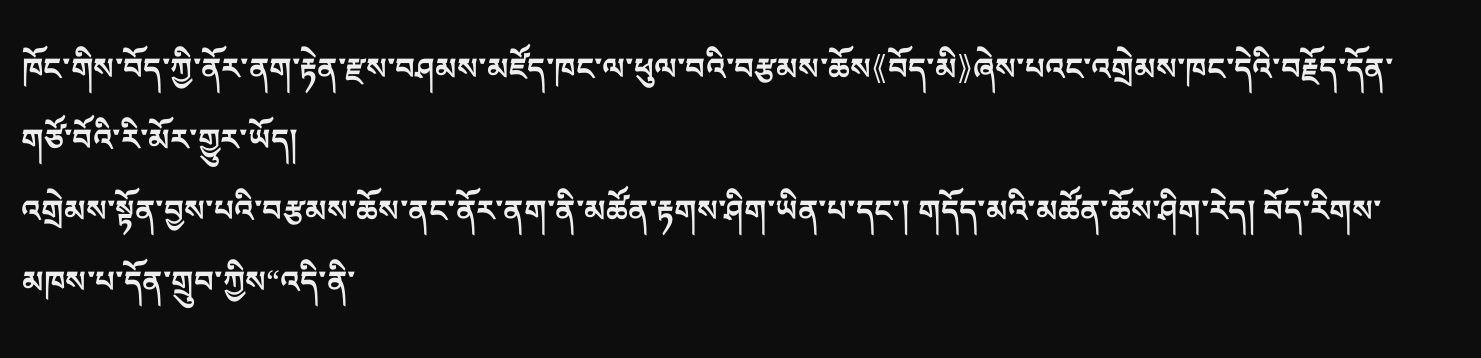ཁོང་གིས་བོད་ཀྱི་ནོར་ནག་རྟེན་རྫས་བཤམས་མཛོད་ཁང་ལ་ཕུལ་བའི་བརྩམས་ཆོས《བོད་མི》ཞེས་པའང་འགྲེམས་ཁང་དེའི་བརྗོད་དོན་གཙོ་བོའི་རི་མོར་གྱུར་ཡོད།
འགྲེམས་སྟོན་བྱས་པའི་བརྩམས་ཆོས་ནང་ནོར་ནག་ནི་མཚོན་རྟགས་ཤིག་ཡིན་པ་དང་། གདོད་མའི་མཚོན་ཆོས་ཤིག་རེད། བོད་རིགས་མཁས་པ་དོན་གྲུབ་ཀྱིས“འདི་ནི་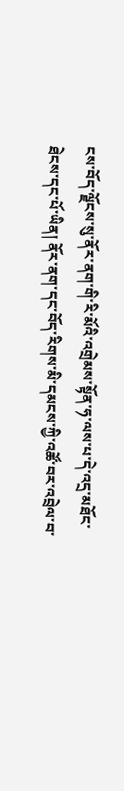ངས་བོད་ལྗོངས་སུ་ནོར་ནག་གི་རི་མོའི་འགྲེམས་སྟོན་ཧ་ལས་པ་དེ་འདྲ་མཐོང་ཐེངས་དང་པོ་ཡིན། ནོར་ནག་དང་བོད་རིགས་མི་དམངས་ཀྱི་འཚོ་བར་འབྲེལ་བ་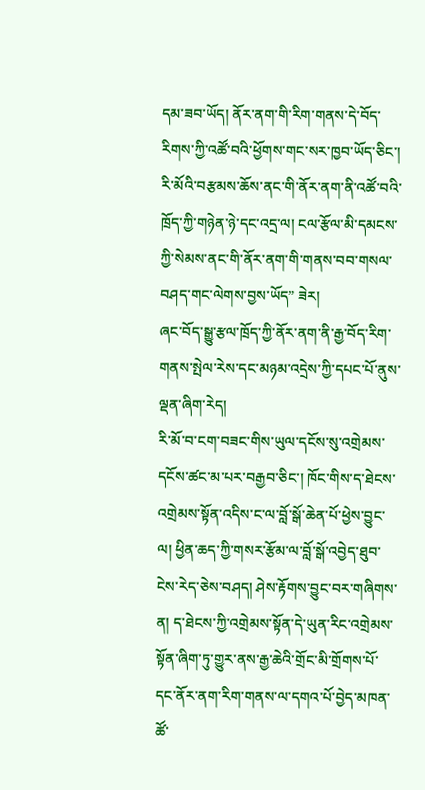དམ་ཟབ་ཡོད། ནོར་ནག་གི་རིག་གནས་དེ་བོད་རིགས་ཀྱི་འཚོ་བའི་ཕྱོགས་གང་སར་ཁྱབ་ཡོད་ཅིང་། རི་མོའི་བརྩམས་ཆོས་ནང་གི་ནོར་ནག་ནི་འཚོ་བའི་ཁྲོད་ཀྱི་གཉེན་ཉེ་དང་འདྲ་ལ། ངལ་རྩོལ་མི་དམངས་ཀྱི་སེམས་ནང་གི་ནོར་ནག་གི་གནས་བབ་གསལ་བཤད་གང་ལེགས་བྱས་ཡོད” ཟེར།
ཞང་བོད་སྒྱུ་རྩལ་ཁྲོད་ཀྱི་ནོར་ནག་ནི་རྒྱ་བོད་རིག་གནས་སྤེལ་རེས་དང་མཉམ་འདྲེས་ཀྱི་དཔང་པོ་ནུས་ལྡན་ཞིག་རེད།
རི་མོ་བ་ངག་བཟང་གིས་ཡུལ་དངོས་སུ་འགྲེམས་དངོས་ཚང་མ་པར་བརྒྱབ་ཅིང་། ཁོང་གིས་ད་ཐེངས་འགྲེམས་སྟོན་འདིས་ང་ལ་བློ་སྒོ་ཆེན་པོ་ཕྱེས་བྱུང་ལ། ཕྱིན་ཆད་ཀྱི་གསར་རྩོམ་ལ་བློ་སྒོ་འབྱེད་ཐུབ་ངེས་རེད་ཅེས་བཤད། ཤེས་རྟོགས་བྱུང་བར་གཞིགས་ན། ད་ཐེངས་ཀྱི་འགྲེམས་སྟོན་དེ་ཡུན་རིང་འགྲེམས་སྟོན་ཞིག་ཏུ་གྱུར་ནས་རྒྱ་ཆེའི་གྲོང་མི་གྲོགས་པོ་དང་ནོར་ནག་རིག་གནས་ལ་དགའ་པོ་བྱེད་མཁན་ཚོ་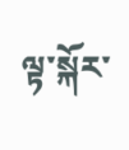ལྟ་སྐོར་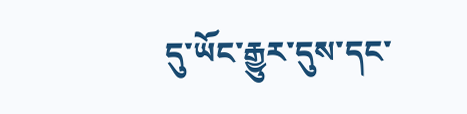དུ་ཡོང་རྒྱུར་དུས་དང་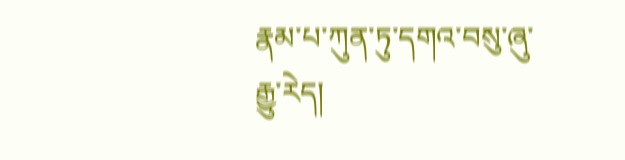རྣམ་པ་ཀུན་ཏུ་དགའ་བསུ་ཞུ་རྒྱུ་རེད།